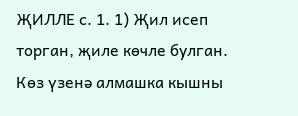ҖИЛЛЕ с. 1. 1) Җил исеп торган, җиле көчле булган. Көз үзенә алмашка кышны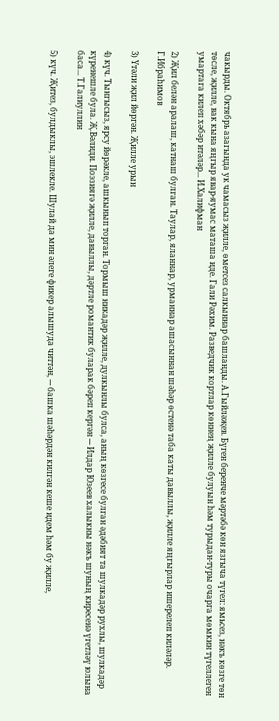чакырды. Октябрь азагында ук чамасыз җилле, өметсез салкыннар башланды. А.Гыйләҗев. Бүген беренче мәртәбә көн язгыча түгел: ямьсез, нәкъ көзге төн төсле, җилле, вак кына яңгыр явар-яумас маташа иде. Гали Рәхим. Разведчик кортлар көннең җилле булуын һәм турыдан-туры очарга мөмкин түгеллеген умартага килеп хәбәр итәләр... И.Халифман

2) Җил белән аралаш, катнаш булган. Таулар, яланнар, урманнар ашасыннан шәһәр өстенә таба каты давыллы, җилле яңгырлар ишерелеп киләләр. Г.Ибраһимов

3) Үтәли җил йөргән. Җилле урын

4) күч. Тынгысыз, ярсу йөрәкле, ашкынып торган. Тормыш никадәр җилле, дулкынлы булса, аның көзгесе булган әдәбият та шулкадәр рухлы, шулкадәр күренешле була. Җ.Вәлиди. Поэзиягә җилле, давыллы, дәртле романтик буларак бәреп кергән --- Илдар Юзеев халыкны нәкъ шуның киресенә үгетләү юлына баса... Т.Галиуллин

5) күч. Җитез, булдыклы, эшлекле. Шулай да мин әлеге фикер алышуда читтән, --- башка шәһәрдән килгән кеше идем һәм бу җилле,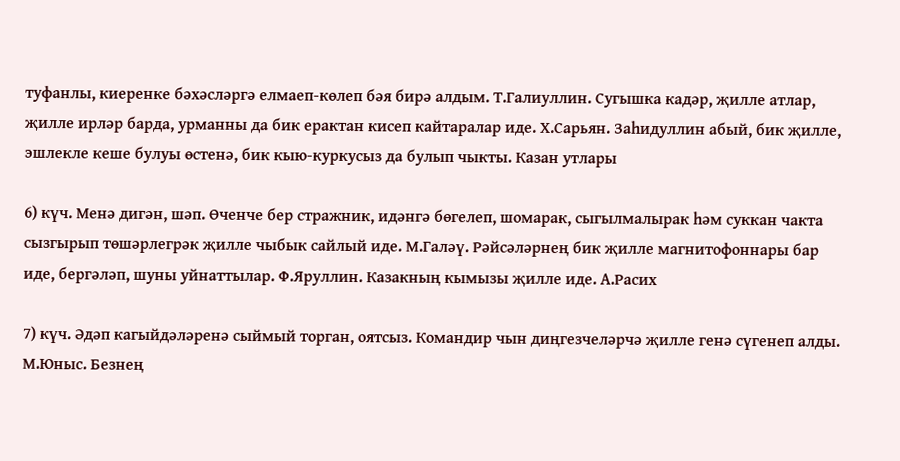туфанлы, киеренке бәхәсләргә елмаеп-көлеп бәя бирә алдым. Т.Галиуллин. Сугышка кадәр, җилле атлар, җилле ирләр барда, урманны да бик ерактан кисеп кайтаралар иде. Х.Сарьян. Заһидуллин абый, бик җилле, эшлекле кеше булуы өстенә, бик кыю-куркусыз да булып чыкты. Казан утлары

6) күч. Менә дигән, шәп. Өченче бер стражник, идәнгә бөгелеп, шомарак, сыгылмалырак һәм суккан чакта сызгырып төшәрлегрәк җилле чыбык сайлый иде. М.Галәү. Рәйсәләрнең бик җилле магнитофоннары бар иде, бергәләп, шуны уйнаттылар. Ф.Яруллин. Казакның кымызы җилле иде. А.Расих

7) күч. Әдәп кагыйдәләренә сыймый торган, оятсыз. Командир чын диңгезчеләрчә җилле генә сүгенеп алды. М.Юныс. Безнең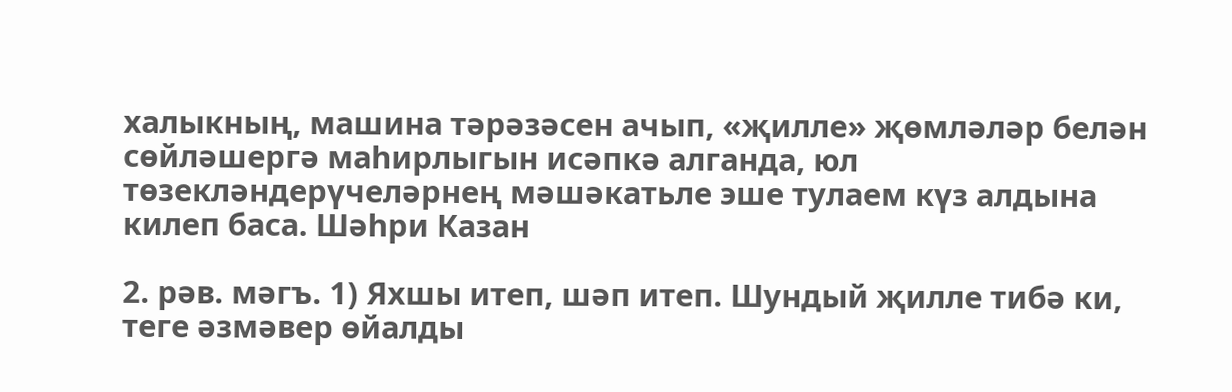халыкның, машина тәрәзәсен ачып, «җилле» җөмләләр белән сөйләшергә маһирлыгын исәпкә алганда, юл төзекләндерүчеләрнең мәшәкатьле эше тулаем күз алдына килеп баса. Шәһри Казан

2. рәв. мәгъ. 1) Яхшы итеп, шәп итеп. Шундый җилле тибә ки, теге әзмәвер өйалды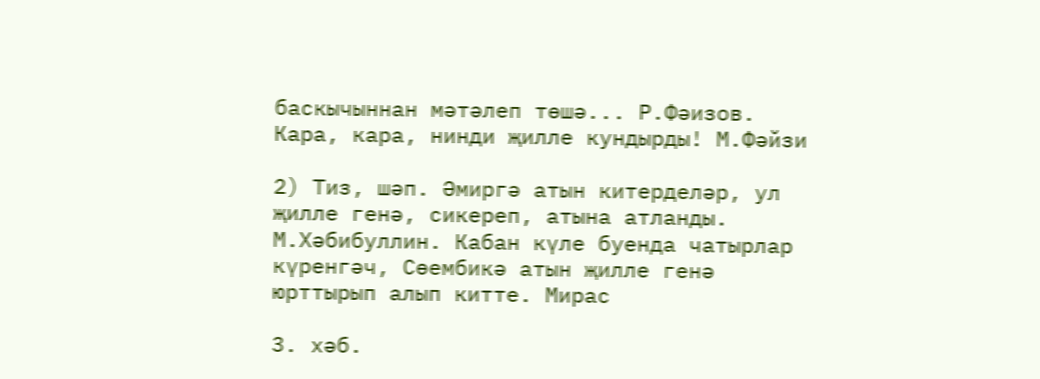баскычыннан мәтәлеп төшә... Р.Фәизов. Кара, кара, нинди җилле кундырды! М.Фәйзи

2) Тиз, шәп. Әмиргә атын китерделәр, ул җилле генә, сикереп, атына атланды. М.Хәбибуллин. Кабан күле буенда чатырлар күренгәч, Сөембикә атын җилле генә юрттырып алып китте. Мирас

3. хәб.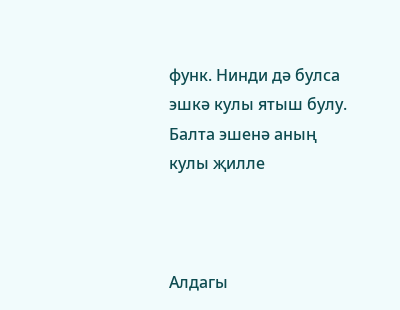функ. Нинди дә булса эшкә кулы ятыш булу. Балта эшенә аның кулы җилле



Алдагы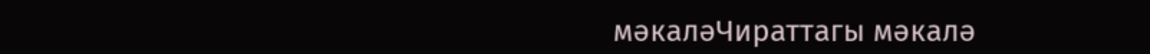мәкаләЧираттагы мәкалә